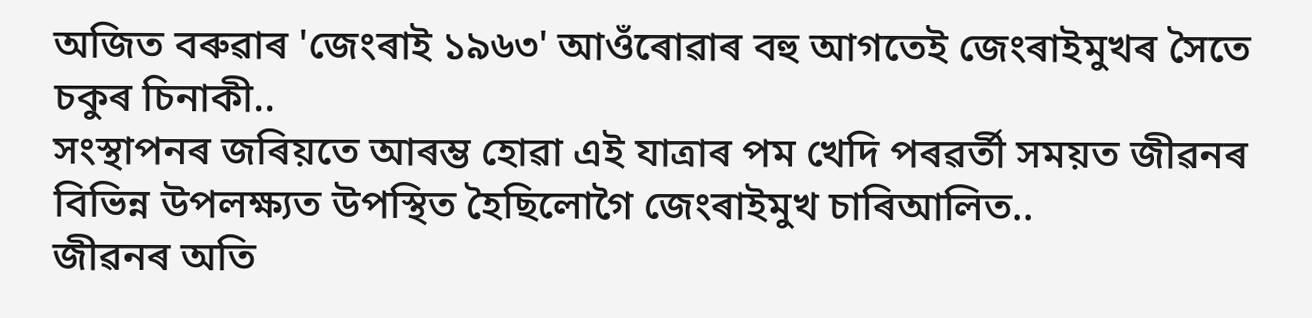অজিত বৰুৱাৰ 'জেংৰাই ১৯৬৩' আওঁৰোৱাৰ বহু আগতেই জেংৰাইমুখৰ সৈতে চকুৰ চিনাকী..
সংস্থাপনৰ জৰিয়তে আৰম্ভ হোৱা এই যাত্ৰাৰ পম খেদি পৰৱৰ্তী সময়ত জীৱনৰ বিভিন্ন উপলক্ষ্যত উপস্থিত হৈছিলোগৈ জেংৰাইমুখ চাৰিআলিত..
জীৱনৰ অতি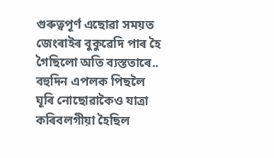গুৰুত্বপূৰ্ণ এছোৱা সময়ত জেংৰাইৰ বুকুৱেদি পাৰ হৈ গৈছিলো অতি ব্যস্ততাৰে.. বহুদিন এপলক পিছলৈ ঘূৰি নোছোৱাকৈও যাত্ৰা কৰিবলগীয়া হৈছিল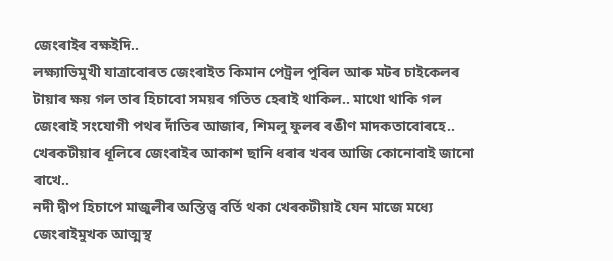জেংৰাইৰ বক্ষইদি..
লক্ষ্যাভিমুখী যাত্ৰাবোৰত জেংৰাইত কিমান পেট্ৰল পুৰিল আৰু মটৰ চাইকেলৰ টায়াৰ ক্ষয় গল তাৰ হিচাবো সময়ৰ গতিত হেৰাই থাকিল.. মাথো থাকি গল জেংৰাই সংযোগী পথৰ দাঁতিৰ আজাৰ, শিমলু ফুলৰ ৰঙীণ মাদকতাবোৰহে..
খেৰকটীয়াৰ ধূলিৰে জেংৰাইৰ আকাশ ছানি ধৰাৰ খবৰ আজি কোনোবাই জানো ৰাখে..
নদী দ্বীপ হিচাপে মাজুলীৰ অস্তিত্ত্ব বৰ্তি থকা খেৰকটীয়াই যেন মাজে মধ্যে জেংৰাইমুখক আত্মস্থ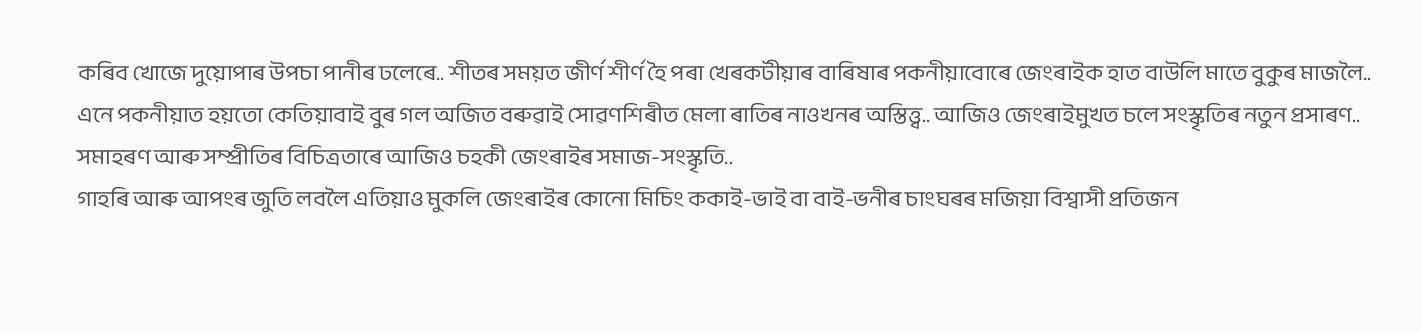কৰিব খোজে দুয়োপাৰ উপচা পানীৰ ঢলেৰে.. শীতৰ সময়ত জীৰ্ণ শীৰ্ণ হৈ পৰা খেৰকটীয়াৰ বাৰিষাৰ পকনীয়াবোৰে জেংৰাইক হাত বাউলি মাতে বুকুৰ মাজলৈ..
এনে পকনীয়াত হয়তো কেতিয়াবাই বুৰ গল অজিত বৰুৱাই সোৱণশিৰীত মেলা ৰাতিৰ নাওখনৰ অস্তিত্ত্ব.. আজিও জেংৰাইমুখত চলে সংস্কৃতিৰ নতুন প্ৰসাৰণ.. সমাহৰণ আৰু সম্প্ৰীতিৰ বিচিত্ৰতাৰে আজিও চহকী জেংৰাইৰ সমাজ-সংস্কৃতি..
গাহৰি আৰু আপংৰ জুতি লবলৈ এতিয়াও মুকলি জেংৰাইৰ কোনো মিচিং ককাই-ভাই বা বাই-ভনীৰ চাংঘৰৰ মজিয়া বিশ্বাসী প্ৰতিজন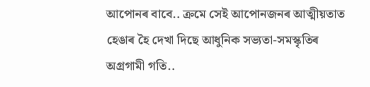আপোনৰ বাবে.. ক্ৰমে সেই আপোনজনৰ আত্মীয়তাত হেঙাৰ হৈ দেখা দিছে আধুনিক সভ্যতা-সমস্কৃতিৰ অগ্ৰগামী গতি..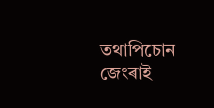তথাপিচোন জেংৰাই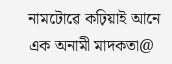নামটোৱে কঢ়িয়াই আনে এক অনামী মাদকতা@